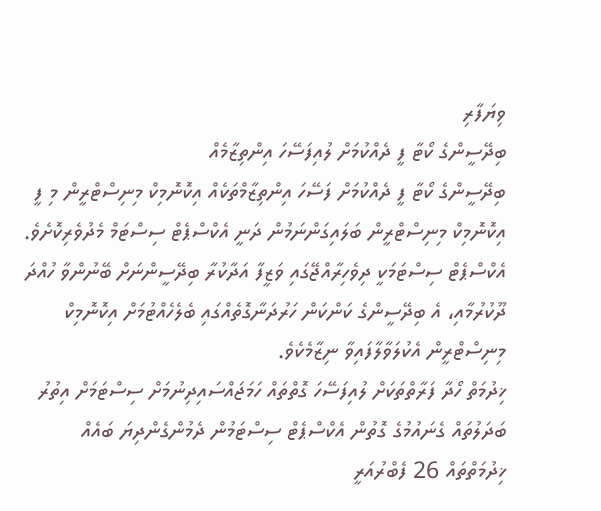ވިޔަފާރި
ބިދޭސީންގެ ކޯޓާ ފީ ދެއްކުމަށް ލުއިފަސޭހަ އިންތިޒާމެއް
ބިދޭސީންގެ ކޯޓާ ފީ ދެއްކުމަށް ފަސޭހަ އިންތިޒާމްތަކެއް އިކޮނޮމިކް މިނިސްޓްރީން މި ފީ އިކޮނޮމިކް މިނިސްޓްރީން ބަލައިގަންނަމުން ދަނީ އެކްސްޕެޓް ސިސްޓަމް މެދުވެރިކޮށެވެ.
އެކްސްޕެޓް ސިސްޓަމަކީ ދިވެހިރާއްޖޭގައި ވަޒީފާ އަދާކުރާ ބިދޭސީންނަށް ބޭނުންވާ ހުއްދަ ދޫކުރުމާއި، އެ ބިދޭސީންގެ ކަންކަން ހަރުދަނާގޮތެއްގައި ބެލެހެއްޓުމަށް އިކޮނޮމިކް މިނިސްޓްރީން އެކުލަވާލާފައިވާ ނިޒާމެކެވެ.
ޚިދުމަތް ހޯދާ ފަރާތްތަކަށް ލުއިފަސޭހަ ގޮތްތައް ހަމަޖައްސައިދިނުމަށް ސިސްޓަމަށް އިތުރު ބަދަލުތައް ގެނައުމުގެ ގޮތުން އެކްސްޕެޓް ސިސްޓަމުން ދެމުންގެންދިޔަ ބައެއް ޚިދުމަތްތައް 26 ފެބްރުއަރީ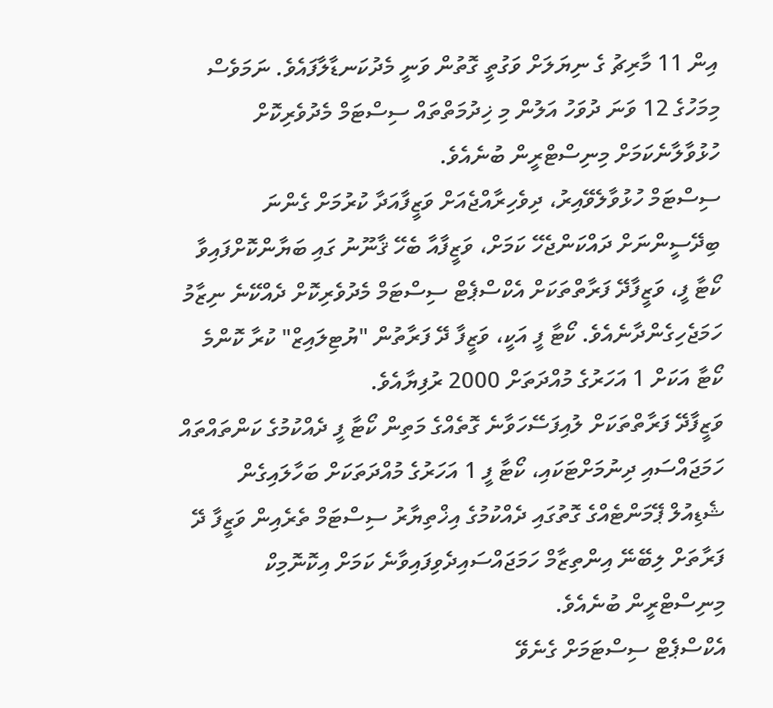އިން 11 މާރިޗު ގެ ނިޔަލަށް ވަގުތީ ގޮތުން ވަނީ މެދުކަނޑާލާފައެވެ. ނަމަވެސް މިމަހުގެ 12 ވަނަ ދުވަހު އަލުން މި ޚިދުމަތްތައް ސިސްޓަމް މެދުވެރިކޮށް ހުޅުވާލާނެކަމަށް މިނިސްޓްރީން ބުނެއެވެ.
ސިސްޓަމް ހުޅުވާލެވޭއިރު، ދިވެހިރާއްޖެއަށް ވަޒީފާއަދާ ކުރުމަށް ގެންނަ ބިދޭސީންނަށް ދައްކަންޖެހޭ ކަމަށް، ވަޒީފާއާ ބެހޭ ޤާނޫނު ގައި ބަޔާންކޮށްފައިވާ ކޯޓާ ފީ، ވަޒީފާދޭ ފަރާތްތަކަށް އެކްސްޕެޓް ސިސްޓަމް މެދުވެރިކޮށް ދެއްކޭނެ ނިޒާމު ހަމަޖެހިގެންދާނެއެވެ. ކޯޓާ ފީ އަކީ، ވަޒީފާ ދޭ ފަރާތުން "ޔުޓިލައިޒް" ކުރާ ކޮންމެ ކޯޓާ އަކަށް 1 އަހަރުގެ މުއްދަތަށް 2000 ރުފިޔާއެވެ.
ވަޒީފާދޭ ފަރާތްތަކަށް ލުއިފަސޭހަވާނެ ގޮތެއްގެ މަތިން ކޯޓާ ފީ ދެއްކުމުގެ ކަންތައްތައް ހަމަޖައްސައި ދިނުމަށްޓަކައި، ކޯޓާ ފީ 1 އަހަރުގެ މުއްދަތަކަށް ބަހާލައިގެން ޝެޑިއުލް ޕޭމަންޓެއްގެ ގޮތުގައި ދެއްކުމުގެ އިޚްތިޔާރު ސިސްޓަމް ތެރެއިން ވަޒީފާ ދޭ ފަރާތަށް ލިބޭނޭ އިންތިޒާމް ހަމަޖައްސައިދެވިފައިވާނެ ކަމަށް އިކޮނޮމިކް މިނިސްޓްރީން ބުނެއެވެ.
އެކްސްޕެޓް ސިސްޓަމަށް ގެނެވޭ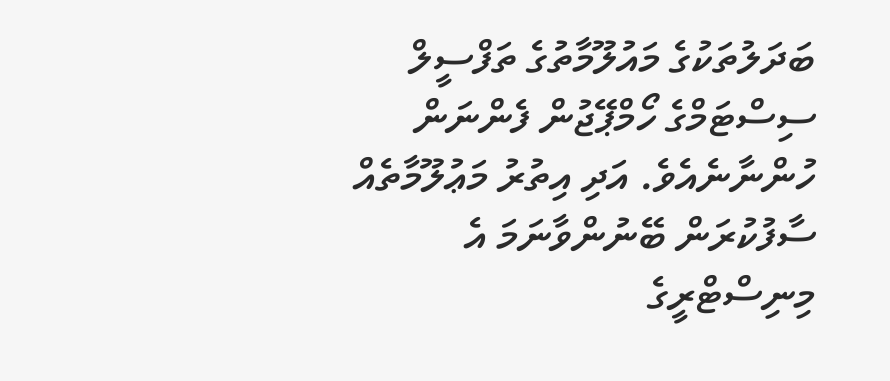ބަދަލުތަކުގެ މައުލޫމާތުގެ ތަފްސީލް ސިސްޓަމްގެ ހޯމްޕޭޖުން ފެންނަން ހުންނާނެއެވެ. އަދި އިތުރު މަޢުލޫމާތެއް ސާފުކުރަން ބޭނުންވާނަމަ އެ މިނިސްޓްރީގެ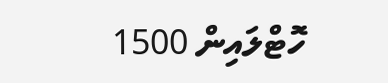ހޮޓްލައިން 1500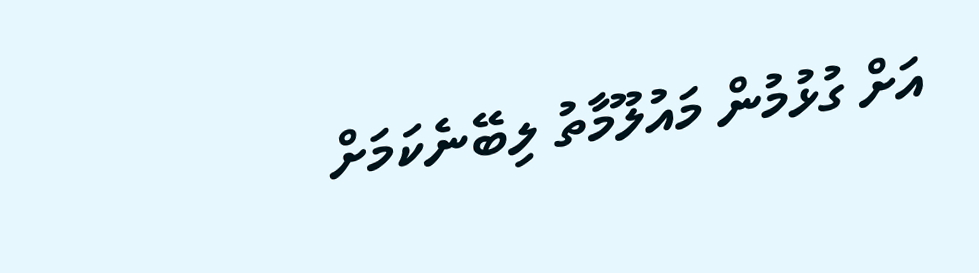އަށް ގުޅުމުން މައުލޫމާތު ލިބޭނެކަމަށް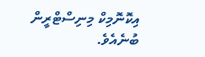އިކޮނޮމިކް މިނިސްޓްރީން ބުނެއެވެ.